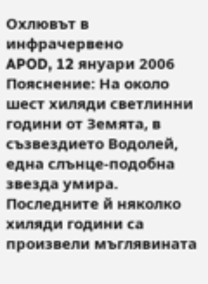Охлювът в инфрачервено
APOD, 12 януари 2006
Пояснение: На около шест хиляди светлинни години от Земята, в съзвездието Водолей, една слънце-подобна звезда умира. Последните й няколко хиляди години са произвели мъглявината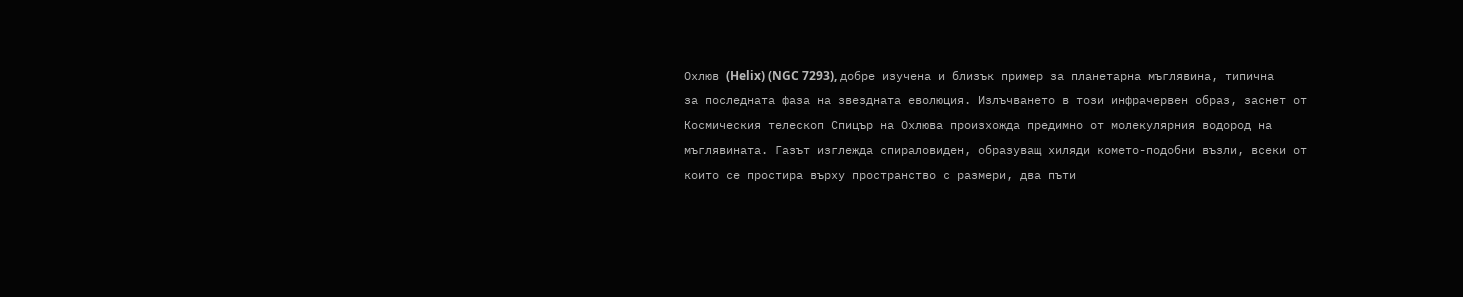Охлюв (Helix) (NGC 7293), добре изучена и близък пример за планетарна мъглявина, типична за последната фаза на звездната еволюция. Излъчването в този инфрачервен образ, заснет от Космическия телескоп Спицър на Охлюва произхожда предимно от молекулярния водород на мъглявината. Газът изглежда спираловиден, образуващ хиляди комето-подобни възли, всеки от които се простира върху пространство с размери, два пъти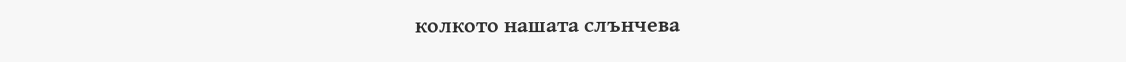колкото нашата слънчева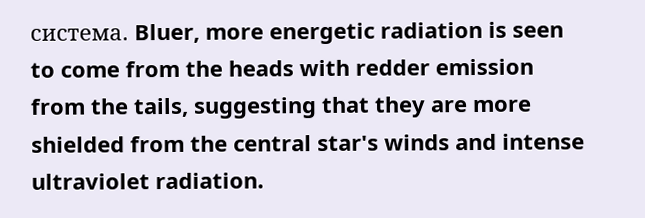система. Bluer, more energetic radiation is seen to come from the heads with redder emission from the tails, suggesting that they are more shielded from the central star's winds and intense ultraviolet radiation.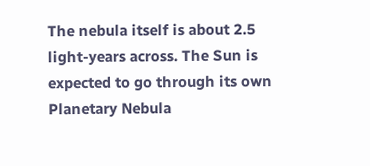The nebula itself is about 2.5 light-years across. The Sun is expected to go through its own Planetary Nebula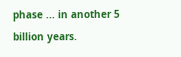phase ... in another 5 billion years.